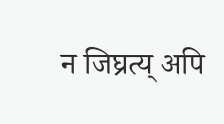न जिघ्रत्य् अपि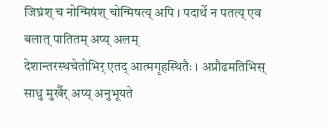जिघ्रंश् च नोन्मिषंश् चोन्मिषत्य् अपि । पदार्थे न पतत्य् एव बलात् पातितम् अप्य् अलम्
देशान्तरस्थचेतोभिर् एतद् आत्मगृहस्थितैः । अप्रौढमतिभिस् साधु मुर्खैर् अप्य् अनुभूयते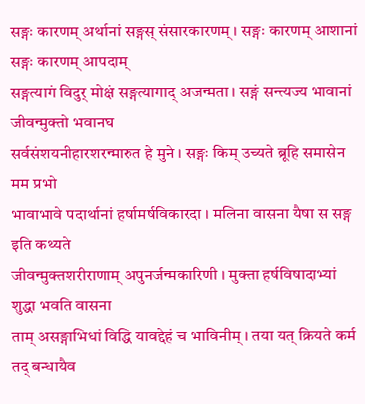सङ्गः कारणम् अर्थानां सङ्गस् संसारकारणम् । सङ्गः कारणम् आशानां सङ्गः कारणम् आपदाम्
सङ्गत्यागं विदुर् मोक्षं सङ्गत्यागाद् अजन्मता । सङ्गं सन्त्यज्य भावानां जीवन्मुक्तो भवानघ
सर्वसंशयनीहारशरन्मारुत हे मुने । सङ्गः किम् उच्यते ब्रूहि समासेन मम प्रभो
भावाभावे पदार्थानां हर्षामर्षविकारदा । मलिना वासना यैषा स सङ्ग इति कथ्यते
जीवन्मुक्तशरीराणाम् अपुनर्जन्मकारिणी । मुक्ता हर्षविषादाभ्यां शुद्धा भवति वासना
ताम् असङ्गाभिधां विद्धि यावद्देहं च भाविनीम् । तया यत् क्रियते कर्म तद् बन्धायैव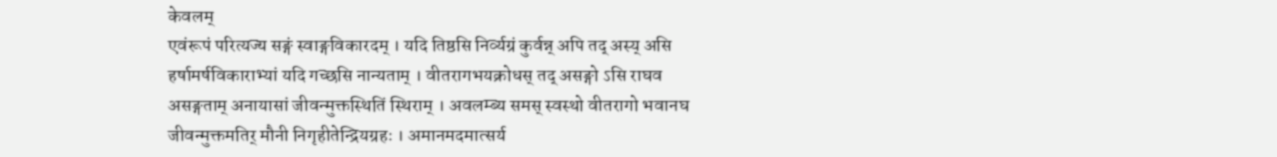केवलम्
एवंरूपं परित्यज्य सङ्गं स्वाङ्गविकारदम् । यदि तिष्ठसि निर्व्यग्रं कुर्वन्न् अपि तद् अस्य् असि
हर्षामर्षविकाराभ्यां यदि गच्छसि नान्यताम् । वीतरागभयक्रोधस् तद् असङ्गो ऽसि राघव
असङ्गताम् अनायासां जीवन्मुक्तस्थितिं स्थिराम् । अवलम्ब्य समस् स्वस्थो वीतरागो भवानघ
जीवन्मुक्तमतिर् मौनी निगृहीतेन्द्रियग्रहः । अमानमदमात्सर्य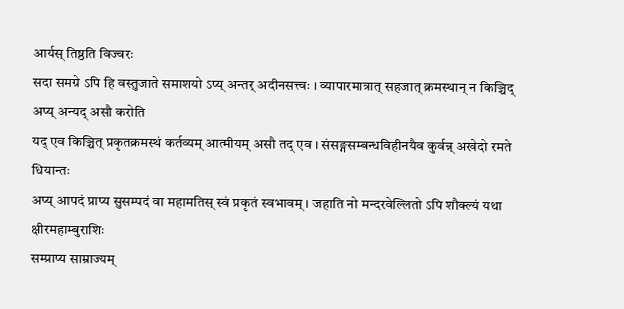आर्यस् तिष्ठति विज्वरः
सदा समग्रे ऽपि हि वस्तुजाते समाशयो ऽप्य् अन्तर् अदीनसत्त्वः । व्यापारमात्रात् सहजात् क्रमस्थान् न किञ्चिद् अप्य् अन्यद् असौ करोति
यद् एव किञ्चित् प्रकृतक्रमस्थं कर्तव्यम् आत्मीयम् असौ तद् एव । संसङ्गसम्बन्धविहीनयैव कुर्वन्न् अखेदो रमते धियान्तः
अप्य् आपदं प्राप्य सुसम्पदं वा महामतिस् स्वं प्रकृतं स्वभावम् । जहाति नो मन्दरवेल्लितो ऽपि शौक्ल्यं यथा क्षीरमहाम्बुराशिः
सम्प्राप्य साम्राज्यम्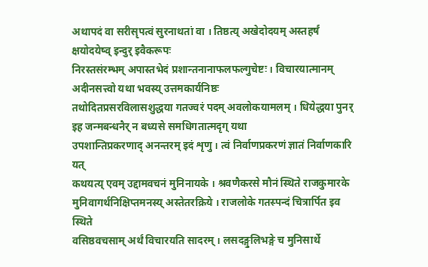अथापदं वा सरीसृपत्वं सुरनाथतां वा । तिष्ठत्य् अखेदोदयम् अस्तहर्षं क्षयोदयेष्व् इन्दुर् इवैकरूपः
निरस्तसंरम्भम् अपास्तभेदं प्रशान्तनानाफलफल्गुचेष्टः । विचारयात्मानम् अदीनसत्त्वो यथा भवस्य् उत्तमकार्यनिष्ठः
तथोदितप्रसरविलासशुद्धया गतज्वरं पदम् अवलोकयामलम् । धियेद्धया पुनर् इह जन्मबन्धनैर् न बध्यसे समधिगतात्मदृग् यथा
उपशान्तिप्रकरणाद् अनन्तरम् इदं शृणु । त्वं निर्वाणप्रकरणं ज्ञातं निर्वाणकारि यत्
कथयत्य् एवम् उद्दामवचनं मुनिनायके । श्रवणैकरसे मौनं स्थिते राजकुमारके
मुनिवागर्थनिक्षिप्तमनस्य् अस्तेतरक्रिये । राजलोके गतस्पन्दं चित्रार्पित इव स्थिते
वसिष्ठवचसाम् अर्थं विचारयति सादरम् । लसदङ्गुलिभङ्गे च मुनिसार्थे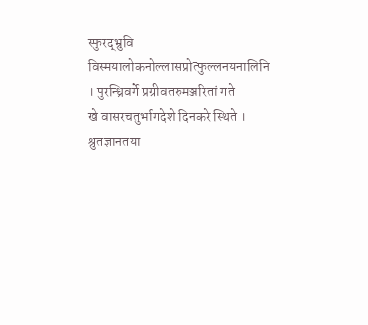स्फुरद्भ्रुवि
विस्मयालोकनोल्लासप्रोत्फुल्लनयनालिनि । पुरन्ध्रिवर्गे प्रग्रीवतरुमञ्जरितां गते
खे वासरचतुर्भागदेशे दिनकरे स्थिते । श्रुतज्ञानतया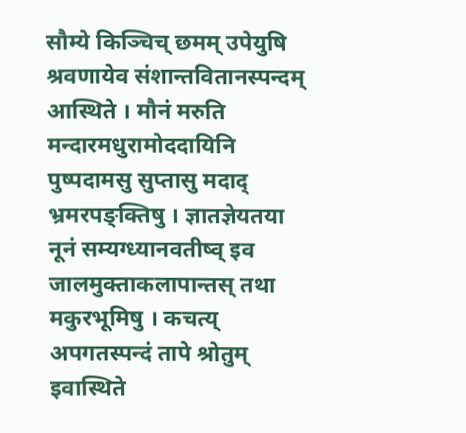सौम्ये किञ्चिच् छमम् उपेयुषि
श्रवणायेव संशान्तवितानस्पन्दम् आस्थिते । मौनं मरुति मन्दारमधुरामोददायिनि
पुष्पदामसु सुप्तासु मदाद् भ्रमरपङ्क्तिषु । ज्ञातज्ञेयतया नूनं सम्यग्ध्यानवतीष्व् इव
जालमुक्ताकलापान्तस् तथा मकुरभूमिषु । कचत्य् अपगतस्पन्दं तापे श्रोतुम् इवास्थिते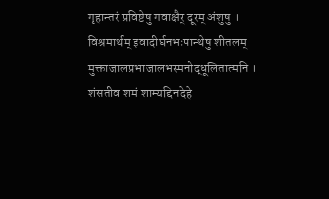गृहान्तरं प्रविष्टेषु गवाक्षैर् दूरम् अंशुषु । विश्रमार्थम् इवादीर्घनभःपान्थेषु शीतलम्
मुक्ताजालप्रभाजालभस्मनोद्धूलितात्मनि । शंसतीव शमं शाम्यद्दिनदेहे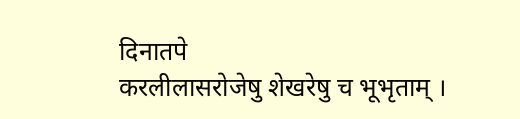दिनातपे
करलीलासरोजेषु शेखरेषु च भूभृताम् ।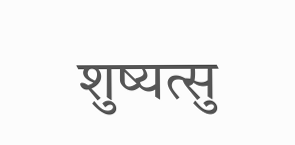शुष्यत्सु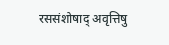रससंशोषाद् अवृत्तिषु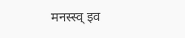मनस्स्व् इव